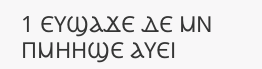1 ⲈⲨϢⲀϪⲈ ⲆⲈ ⲘⲚ ⲠⲘⲎⲎϢⲈ ⲀⲨⲈⲒ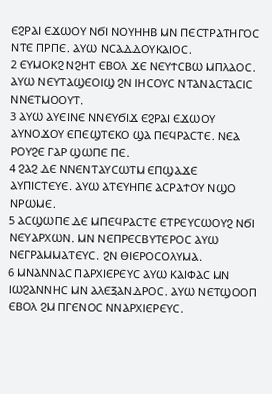ⲈϨⲢⲀⲒ ⲈϪⲰⲞⲨ ⲚϬⲒ ⲚⲞⲨⲎⲎⲂ ⲘⲚ ⲠⲈⲤⲦⲢⲀⲦⲎⲄⲞⲤ ⲚⲦⲈ ⲠⲢⲠⲈ. ⲀⲨⲰ ⲚⲤⲀⲆⲆⲞⲨⲔⲀⲒⲞⲤ.
2 ⲈⲨⲘⲞⲔϨ ⲚϨⲎⲦ ⲈⲂⲞⲖ ϪⲈ ⲚⲈⲨϮⲤⲂⲰ ⲘⲠⲖⲀⲞⲤ. ⲀⲨⲰ ⲚⲈⲨⲦⲀϢⲈⲞⲒϢ ϨⲚ ⲒⲎⲤⲞⲨⲤ ⲚⲦⲀⲚⲀⲤⲦⲀⲤⲒⲤ ⲚⲚⲈⲦⲘⲞⲞⲨⲦ.
3 ⲀⲨⲰ ⲀⲨⲈⲒⲚⲈ ⲚⲚⲈⲨϬⲒϪ ⲈϨⲢⲀⲒ ⲈϪⲰⲞⲨ ⲀⲨⲚⲞϪⲞⲨ ⲈⲠⲈϢⲦⲈⲔⲞ ϢⲀ ⲠⲈϤⲢⲀⲤⲦⲈ. ⲚⲈⲀ ⲢⲞⲨϨⲈ ⲄⲀⲢ ϢⲰⲠⲈ ⲠⲈ.
4 ϨⲀϨ ⲆⲈ ⲚⲚⲈⲚⲦⲀⲨⲤⲰⲦⲘ ⲈⲠϢⲀϪⲈ ⲀⲨⲠⲒⲤⲦⲈⲨⲈ. ⲀⲨⲰ ⲀⲦⲈⲨⲎⲠⲈ ⲀⲤⲢⲀϮⲞⲨ ⲚϢⲞ ⲚⲢⲰⲘⲈ.
5 ⲀⲤϢⲰⲠⲈ ⲆⲈ ⲘⲠⲈϤⲢⲀⲤⲦⲈ ⲈⲦⲢⲈⲨⲤⲰⲞⲨϨ ⲚϬⲒ ⲚⲈⲨⲀⲢⲬⲰⲚ. ⲘⲚ ⲚⲈⲠⲢⲈⲤⲂⲨⲦⲈⲢⲞⲤ ⲀⲨⲰ ⲚⲈⲄⲢⲀⲘⲘⲀⲦⲈⲨⲤ. ϨⲚ ⲐⲒⲈⲢⲞⲤⲞⲖⲨⲘⲀ.
6 ⲘⲚⲀⲚⲚⲀⲤ ⲠⲀⲢⲬⲒⲈⲢⲈⲨⲤ ⲀⲨⲰ ⲔⲀⲒⲪⲀⲤ ⲘⲚ ⲒⲰϨⲀⲚⲚⲎⲤ ⲘⲚ ⲀⲖⲈⲜⲀⲚⲆⲢⲞⲤ. ⲀⲨⲰ ⲚⲈⲦϢⲞⲞⲠ ⲈⲂⲞⲖ ϨⲘ ⲠⲄⲈⲚⲞⲤ ⲚⲚⲀⲢⲬⲒⲈⲢⲈⲨⲤ.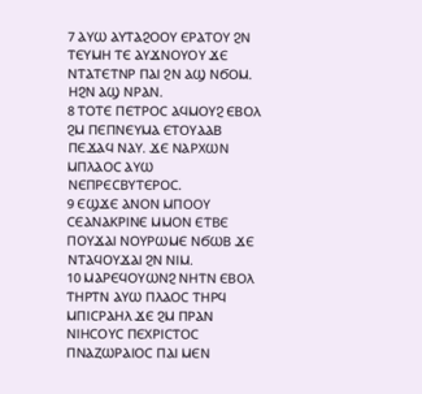7 ⲀⲨⲰ ⲀⲨⲦⲀϨⲞⲞⲨ ⲈⲢⲀⲦⲞⲨ ϨⲚ ⲦⲈⲨⲘⲎ ⲦⲈ ⲀⲨϪⲚⲞⲨⲞⲨ ϪⲈ ⲚⲦⲀⲦⲈⲦⲚⲢ ⲠⲀⲒ ϨⲚ ⲀϢ ⲚϬⲞⲘ. ⲎϨⲚ ⲀϢ ⲚⲢⲀⲚ.
8 ⲦⲞⲦⲈ ⲠⲈⲦⲢⲞⲤ ⲀϤⲘⲞⲨϨ ⲈⲂⲞⲖ ϨⲘ ⲠⲈⲠⲚⲈⲨⲘⲀ ⲈⲦⲞⲨⲀⲀⲂ ⲠⲈϪⲀϤ ⲚⲀⲨ. ϪⲈ ⲚⲀⲢⲬⲰⲚ ⲘⲠⲖⲀⲞⲤ ⲀⲨⲰ ⲚⲈⲠⲢⲈⲤⲂⲨⲦⲈⲢⲞⲤ.
9 ⲈϢϪⲈ ⲀⲚⲞⲚ ⲘⲠⲞⲞⲨ ⲤⲈⲀⲚⲀⲔⲢⲒⲚⲈ ⲘⲘⲞⲚ ⲈⲦⲂⲈ ⲠⲞⲨϪⲀⲒ ⲚⲞⲨⲢⲰⲘⲈ ⲚϬⲰⲂ ϪⲈ ⲚⲦⲀϤⲞⲨϪⲀⲒ ϨⲚ ⲚⲒⲘ.
10 ⲘⲀⲢⲈϤⲞⲨⲰⲚϨ ⲚⲎⲦⲚ ⲈⲂⲞⲖ ⲦⲎⲢⲦⲚ ⲀⲨⲰ ⲠⲖⲀⲞⲤ ⲦⲎⲢϤ ⲘⲠⲒⲤⲢⲀⲎⲖ ϪⲈ ϨⲘ ⲠⲢⲀⲚ ⲚⲒⲎⲤⲞⲨⲤ ⲠⲈⲬⲢⲒⲤⲦⲞⲤ ⲠⲚⲀⲌⲰⲢⲀⲒⲞⲤ ⲠⲀⲒ ⲘⲈⲚ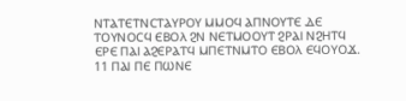ⲚⲦⲀⲦⲈⲦⲚⲤⲦⲀⲨⲢⲞⲨ ⲘⲘⲞϤ ⲀⲠⲚⲞⲨⲦⲈ ⲆⲈ ⲦⲞⲨⲚⲞⲤϤ ⲈⲂⲞⲖ ϨⲚ ⲚⲈⲦⲘⲞⲞⲨⲦ ϨⲢⲀⲒ ⲚϨⲎⲦϤ ⲈⲢⲈ ⲠⲀⲒ ⲀϨⲈⲢⲀⲦϤ ⲘⲠⲈⲦⲚⲘⲦⲞ ⲈⲂⲞⲖ ⲈϤⲞⲨⲞϪ.
11 ⲠⲀⲒ ⲠⲈ ⲠⲰⲚⲈ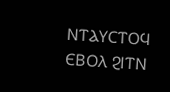ⲚⲦⲀⲨⲤⲦⲞϤ ⲈⲂⲞⲖ ϨⲒⲦⲚ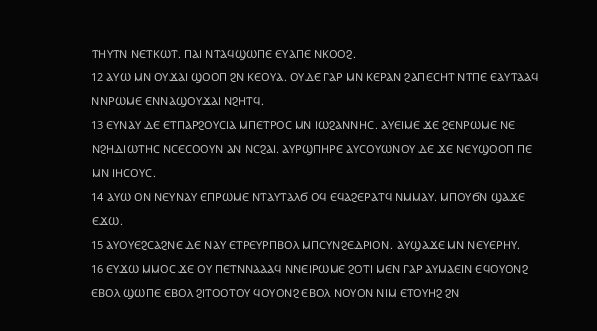ⲦⲎⲨⲦⲚ ⲚⲈⲦⲔⲰⲦ. ⲠⲀⲒ ⲚⲦⲀϤϢⲰⲠⲈ ⲈⲨⲀⲠⲈ ⲚⲔⲞⲞϨ.
12 ⲀⲨⲰ ⲘⲚ ⲞⲨϪⲀⲒ ϢⲞⲞⲠ ϨⲚ ⲔⲈⲞⲨⲀ. ⲞⲨⲆⲈ ⲄⲀⲢ ⲘⲚ ⲔⲈⲢⲀⲚ ϨⲀⲠⲈⲤⲎⲦ ⲚⲦⲠⲈ ⲈⲀⲨⲦⲀⲀϤ ⲚⲚⲢⲰⲘⲈ ⲈⲚⲚⲀϢⲞⲨϪⲀⲒ ⲚϨⲎⲦϤ.
13 ⲈⲨⲚⲀⲨ ⲆⲈ ⲈⲦⲠⲀⲢϨⲞⲨⲤⲒⲀ ⲘⲠⲈⲦⲢⲞⲤ ⲘⲚ ⲒⲰϨⲀⲚⲚⲎⲤ. ⲀⲨⲈⲒⲘⲈ ϪⲈ ϨⲈⲚⲢⲰⲘⲈ ⲚⲈ ⲚϨⲎⲆⲒⲰⲦⲎⲤ ⲚⲤⲈⲤⲞⲞⲨⲚ ⲀⲚ ⲚⲤϨⲀⲒ. ⲀⲨⲢϢⲠⲎⲢⲈ ⲀⲨⲤⲞⲨⲰⲚⲞⲨ ⲆⲈ ϪⲈ ⲚⲈⲨϢⲞⲞⲠ ⲠⲈ ⲘⲚ ⲒⲎⲤⲞⲨⲤ.
14 ⲀⲨⲰ ⲞⲚ ⲚⲈⲨⲚⲀⲨ ⲈⲠⲢⲰⲘⲈ ⲚⲦⲀⲨⲦⲀⲖϬ ⲞϤ ⲈϤⲀϨⲈⲢⲀⲦϤ ⲚⲘⲘⲀⲨ. ⲘⲠⲞⲨϬⲚ ϢⲀϪⲈ ⲈϪⲰ.
15 ⲀⲨⲞⲨⲈϨⲤⲀϨⲚⲈ ⲆⲈ ⲚⲀⲨ ⲈⲦⲢⲈⲨⲢⲠⲂⲞⲖ ⲘⲠⲤⲨⲚϨⲈⲆⲢⲒⲞⲚ. ⲀⲨϢⲀϪⲈ ⲘⲚ ⲚⲈⲨⲈⲢⲎⲨ.
16 ⲈⲨϪⲰ ⲘⲘⲞⲤ ϪⲈ ⲞⲨ ⲠⲈⲦⲚⲚⲀⲀⲀϤ ⲚⲚⲈⲒⲢⲰⲘⲈ ϨⲞⲦⲒ ⲘⲈⲚ ⲄⲀⲢ ⲀⲨⲘⲀⲈⲒⲚ ⲈϤⲞⲨⲞⲚϨ ⲈⲂⲞⲖ ϢⲰⲠⲈ ⲈⲂⲞⲖ ϨⲒⲦⲞⲞⲦⲞⲨ ϤⲞⲨⲞⲚϨ ⲈⲂⲞⲖ ⲚⲞⲨⲞⲚ ⲚⲒⲘ ⲈⲦⲞⲨⲎϨ ϨⲚ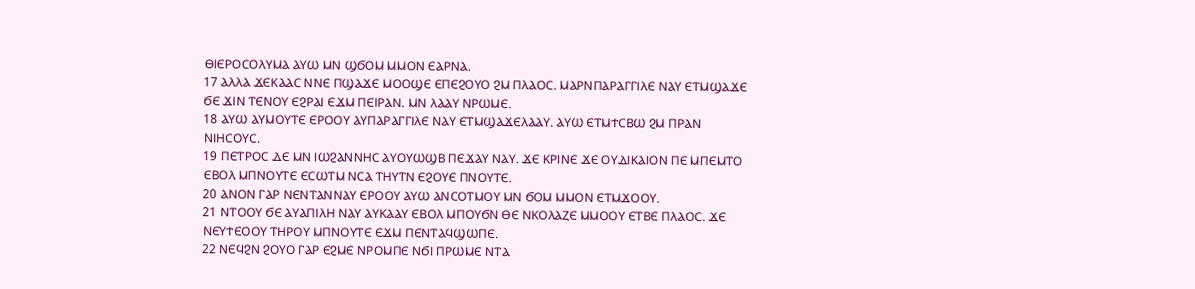ⲐⲒⲈⲢⲞⲤⲞⲖⲨⲘⲀ ⲀⲨⲰ ⲘⲚ ϢϬⲞⲘ ⲘⲘⲞⲚ ⲈⲀⲢⲚⲀ.
17 ⲀⲖⲖⲀ ϪⲈⲔⲀⲀⲤ ⲚⲚⲈ ⲠϢⲀϪⲈ ⲘⲞⲞϢⲈ ⲈⲠⲈϨⲞⲨⲞ ϨⲘ ⲠⲖⲀⲞⲤ. ⲘⲀⲢⲚⲠⲀⲢⲀⲄⲄⲒⲖⲈ ⲚⲀⲨ ⲈⲦⲘϢⲀϪⲈ ϬⲈ ϪⲒⲚ ⲦⲈⲚⲞⲨ ⲈϨⲢⲀⲒ ⲈϪⲘ ⲠⲈⲒⲢⲀⲚ. ⲘⲚ ⲖⲀⲀⲨ ⲚⲢⲰⲘⲈ.
18 ⲀⲨⲰ ⲀⲨⲘⲞⲨⲦⲈ ⲈⲢⲞⲞⲨ ⲀⲨⲠⲀⲢⲀⲄⲄⲒⲖⲈ ⲚⲀⲨ ⲈⲦⲘϢⲀϪⲈⲖⲀⲀⲨ. ⲀⲨⲰ ⲈⲦⲘϮⲤⲂⲰ ϨⲘ ⲠⲢⲀⲚ ⲚⲒⲎⲤⲞⲨⲤ.
19 ⲠⲈⲦⲢⲞⲤ ⲆⲈ ⲘⲚ ⲒⲰϨⲀⲚⲚⲎⲤ ⲀⲨⲞⲨⲰϢⲂ ⲠⲈϪⲀⲨ ⲚⲀⲨ. ϪⲈ ⲔⲢⲒⲚⲈ ϪⲈ ⲞⲨⲆⲒⲔⲀⲒⲞⲚ ⲠⲈ ⲘⲠⲈⲘⲦⲞ ⲈⲂⲞⲖ ⲘⲠⲚⲞⲨⲦⲈ ⲈⲤⲰⲦⲘ ⲚⲤⲀ ⲦⲎⲨⲦⲚ ⲈϨⲞⲨⲈ ⲠⲚⲞⲨⲦⲈ.
20 ⲀⲚⲞⲚ ⲄⲀⲢ ⲚⲈⲚⲦⲀⲚⲚⲀⲨ ⲈⲢⲞⲞⲨ ⲀⲨⲰ ⲀⲚⲤⲞⲦⲘⲞⲨ ⲘⲚ ϬⲞⲘ ⲘⲘⲞⲚ ⲈⲦⲘϪⲞⲞⲨ.
21 ⲚⲦⲞⲞⲨ ϬⲈ ⲀⲨⲀⲠⲒⲖⲎ ⲚⲀⲨ ⲀⲨⲔⲀⲀⲨ ⲈⲂⲞⲖ ⲘⲠⲞⲨϬⲚ ⲐⲈ ⲚⲔⲞⲖⲀⲌⲈ ⲘⲘⲞⲞⲨ ⲈⲦⲂⲈ ⲠⲖⲀⲞⲤ. ϪⲈ ⲚⲈⲨϮⲈⲞⲞⲨ ⲦⲎⲢⲞⲨ ⲘⲠⲚⲞⲨⲦⲈ ⲈϪⲘ ⲠⲈⲚⲦⲀϤϢⲰⲠⲈ.
22 ⲚⲈϤϨⲚ ϨⲞⲨⲞ ⲄⲀⲢ ⲈϨⲘⲈ ⲚⲢⲞⲘⲠⲈ ⲚϬⲒ ⲠⲢⲰⲘⲈ ⲚⲦⲀ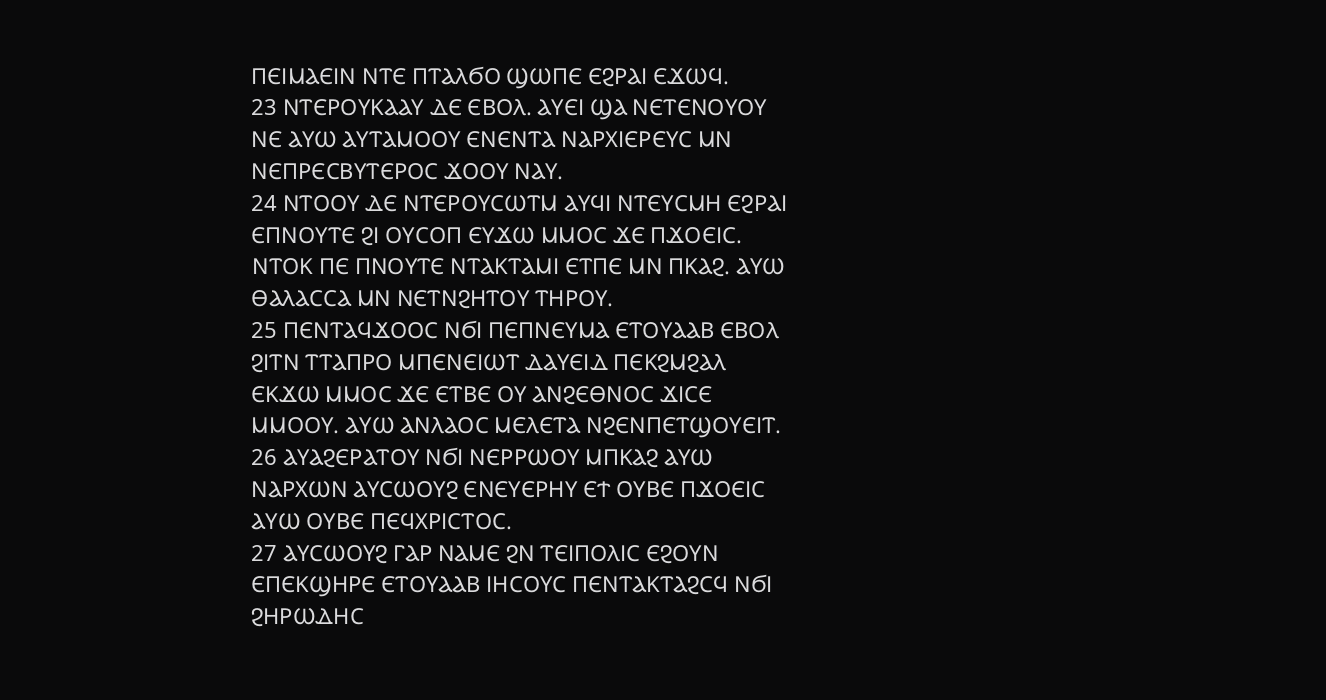ⲠⲈⲒⲘⲀⲈⲒⲚ ⲚⲦⲈ ⲠⲦⲀⲖϬⲞ ϢⲰⲠⲈ ⲈϨⲢⲀⲒ ⲈϪⲰϤ.
23 ⲚⲦⲈⲢⲞⲨⲔⲀⲀⲨ ⲆⲈ ⲈⲂⲞⲖ. ⲀⲨⲈⲒ ϢⲀ ⲚⲈⲦⲈⲚⲞⲨⲞⲨ ⲚⲈ ⲀⲨⲰ ⲀⲨⲦⲀⲘⲞⲞⲨ ⲈⲚⲈⲚⲦⲀ ⲚⲀⲢⲬⲒⲈⲢⲈⲨⲤ ⲘⲚ ⲚⲈⲠⲢⲈⲤⲂⲨⲦⲈⲢⲞⲤ ϪⲞⲞⲨ ⲚⲀⲨ.
24 ⲚⲦⲞⲞⲨ ⲆⲈ ⲚⲦⲈⲢⲞⲨⲤⲰⲦⲘ ⲀⲨϤⲒ ⲚⲦⲈⲨⲤⲘⲎ ⲈϨⲢⲀⲒ ⲈⲠⲚⲞⲨⲦⲈ ϨⲒ ⲞⲨⲤⲞⲠ ⲈⲨϪⲰ ⲘⲘⲞⲤ ϪⲈ ⲠϪⲞⲈⲒⲤ. ⲚⲦⲞⲔ ⲠⲈ ⲠⲚⲞⲨⲦⲈ ⲚⲦⲀⲔⲦⲀⲘⲒ ⲈⲦⲠⲈ ⲘⲚ ⲠⲔⲀϨ. ⲀⲨⲰ ⲐⲀⲖⲀⲤⲤⲀ ⲘⲚ ⲚⲈⲦⲚϨⲎⲦⲞⲨ ⲦⲎⲢⲞⲨ.
25 ⲠⲈⲚⲦⲀϤϪⲞⲞⲤ ⲚϬⲒ ⲠⲈⲠⲚⲈⲨⲘⲀ ⲈⲦⲞⲨⲀⲀⲂ ⲈⲂⲞⲖ ϨⲒⲦⲚ ⲦⲦⲀⲠⲢⲞ ⲘⲠⲈⲚⲈⲒⲰⲦ ⲆⲀⲨⲈⲒⲆ ⲠⲈⲔϨⲘϨⲀⲖ ⲈⲔϪⲰ ⲘⲘⲞⲤ ϪⲈ ⲈⲦⲂⲈ ⲞⲨ ⲀⲚϨⲈⲐⲚⲞⲤ ϪⲒⲤⲈ ⲘⲘⲞⲞⲨ. ⲀⲨⲰ ⲀⲚⲖⲀⲞⲤ ⲘⲈⲖⲈⲦⲀ ⲚϨⲈⲚⲠⲈⲦϢⲞⲨⲈⲒⲦ.
26 ⲀⲨⲀϨⲈⲢⲀⲦⲞⲨ ⲚϬⲒ ⲚⲈⲢⲢⲰⲞⲨ ⲘⲠⲔⲀϨ ⲀⲨⲰ ⲚⲀⲢⲬⲰⲚ ⲀⲨⲤⲰⲞⲨϨ ⲈⲚⲈⲨⲈⲢⲎⲨ ⲈϮ ⲞⲨⲂⲈ ⲠϪⲞⲈⲒⲤ ⲀⲨⲰ ⲞⲨⲂⲈ ⲠⲈϤⲬⲢⲒⲤⲦⲞⲤ.
27 ⲀⲨⲤⲰⲞⲨϨ ⲄⲀⲢ ⲚⲀⲘⲈ ϨⲚ ⲦⲈⲒⲠⲞⲖⲒⲤ ⲈϨⲞⲨⲚ ⲈⲠⲈⲔϢⲎⲢⲈ ⲈⲦⲞⲨⲀⲀⲂ ⲒⲎⲤⲞⲨⲤ ⲠⲈⲚⲦⲀⲔⲦⲀϨⲤϤ ⲚϬⲒ ϨⲎⲢⲰⲆⲎⲤ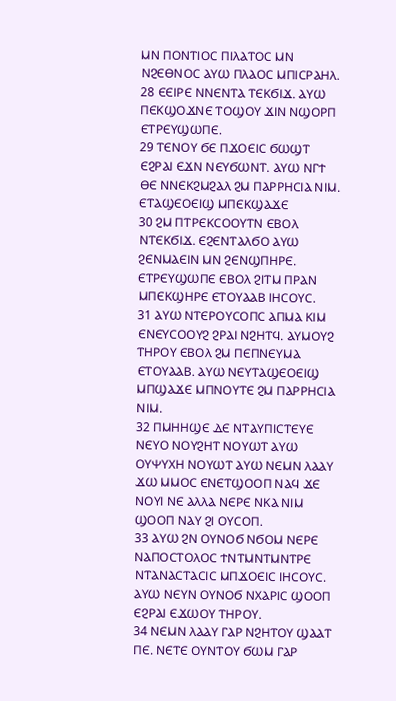ⲘⲚ ⲠⲞⲚⲦⲒⲞⲤ ⲠⲒⲖⲀⲦⲞⲤ ⲘⲚ ⲚϨⲈⲐⲚⲞⲤ ⲀⲨⲰ ⲠⲖⲀⲞⲤ ⲘⲠⲒⲤⲢⲀⲎⲖ.
28 ⲈⲈⲒⲢⲈ ⲚⲚⲈⲚⲦⲀ ⲦⲈⲔϬⲒϪ. ⲀⲨⲰ ⲠⲈⲔϢⲞϪⲚⲈ ⲦⲞϢⲞⲨ ϪⲒⲚ ⲚϢⲞⲢⲠ ⲈⲦⲢⲈⲨϢⲰⲠⲈ.
29 ⲦⲈⲚⲞⲨ ϬⲈ ⲠϪⲞⲈⲒⲤ ϬⲰϢⲦ ⲈϨⲢⲀⲒ ⲈϪⲚ ⲚⲈⲨϬⲰⲚⲦ. ⲀⲨⲰ ⲚⲄϮ ⲐⲈ ⲚⲚⲈⲔϨⲘϨⲀⲖ ϨⲘ ⲠⲀⲢⲢⲎⲤⲒⲀ ⲚⲒⲘ. ⲈⲦⲀϢⲈⲞⲈⲒϢ ⲘⲠⲈⲔϢⲀϪⲈ
30 ϨⲘ ⲠⲦⲢⲈⲔⲤⲞⲞⲨⲦⲚ ⲈⲂⲞⲖ ⲚⲦⲈⲔϬⲒϪ. ⲈϨⲈⲚⲦⲀⲖϬⲞ ⲀⲨⲰ ϨⲈⲚⲘⲀⲈⲒⲚ ⲘⲚ ϨⲈⲚϢⲠⲎⲢⲈ. ⲈⲦⲢⲈⲨϢⲰⲠⲈ ⲈⲂⲞⲖ ϨⲒⲦⲘ ⲠⲢⲀⲚ ⲘⲠⲈⲔϢⲎⲢⲈ ⲈⲦⲞⲨⲀⲀⲂ ⲒⲎⲤⲞⲨⲤ.
31 ⲀⲨⲰ ⲚⲦⲈⲢⲞⲨⲤⲞⲠⲤ ⲀⲠⲘⲀ ⲔⲒⲘ ⲈⲚⲈⲨⲤⲞⲞⲨϨ ϨⲢⲀⲒ ⲚϨⲎⲦϤ. ⲀⲨⲘⲞⲨϨ ⲦⲎⲢⲞⲨ ⲈⲂⲞⲖ ϨⲘ ⲠⲈⲠⲚⲈⲨⲘⲀ ⲈⲦⲞⲨⲀⲀⲂ. ⲀⲨⲰ ⲚⲈⲨⲦⲀϢⲈⲞⲈⲒϢ ⲘⲠϢⲀϪⲈ ⲘⲠⲚⲞⲨⲦⲈ ϨⲘ ⲠⲀⲢⲢⲎⲤⲒⲀ ⲚⲒⲘ.
32 ⲠⲘⲎⲎϢⲈ ⲆⲈ ⲚⲦⲀⲨⲠⲒⲤⲦⲈⲨⲈ ⲚⲈⲨⲞ ⲚⲞⲨϨⲎⲦ ⲚⲞⲨⲰⲦ ⲀⲨⲰ ⲞⲨⲮⲨⲬⲎ ⲚⲞⲨⲰⲦ ⲀⲨⲰ ⲚⲈⲘⲚ ⲖⲀⲀⲨ ϪⲰ ⲘⲘⲞⲤ ⲈⲚⲈⲦϢⲞⲞⲠ ⲚⲀϤ ϪⲈ ⲚⲞⲨⲒ ⲚⲈ ⲀⲖⲖⲀ ⲚⲈⲢⲈ ⲚⲔⲀ ⲚⲒⲘ ϢⲞⲞⲠ ⲚⲀⲨ ϨⲒ ⲞⲨⲤⲞⲠ.
33 ⲀⲨⲰ ϨⲚ ⲞⲨⲚⲞϬ ⲚϬⲞⲘ ⲚⲈⲢⲈ ⲚⲀⲠⲞⲤⲦⲞⲖⲞⲤ ϮⲚⲦⲘⲚⲦⲘⲚⲦⲢⲈ ⲚⲦⲀⲚⲀⲤⲦⲀⲤⲒⲤ ⲘⲠϪⲞⲈⲒⲤ ⲒⲎⲤⲞⲨⲤ. ⲀⲨⲰ ⲚⲈⲨⲚ ⲞⲨⲚⲞϬ ⲚⲬⲀⲢⲒⲤ ϢⲞⲞⲠ ⲈϨⲢⲀⲒ ⲈϪⲰⲞⲨ ⲦⲎⲢⲞⲨ.
34 ⲚⲈⲘⲚ ⲖⲀⲀⲨ ⲄⲀⲢ ⲚϨⲎⲦⲞⲨ ϢⲀⲀⲦ ⲠⲈ. ⲚⲈⲦⲈ ⲞⲨⲚⲦⲞⲨ ϬⲰⲘ ⲄⲀⲢ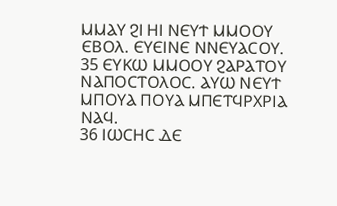ⲘⲘⲀⲨ ϨⲒ ⲎⲒ ⲚⲈⲨϮ ⲘⲘⲞⲞⲨ ⲈⲂⲞⲖ. ⲈⲨⲈⲒⲚⲈ ⲚⲚⲈⲨⲀⲤⲞⲨ.
35 ⲈⲨⲔⲰ ⲘⲘⲞⲞⲨ ϨⲀⲢⲀⲦⲞⲨ ⲚⲀⲠⲞⲤⲦⲞⲖⲞⲤ. ⲀⲨⲰ ⲚⲈⲨϮ ⲘⲠⲞⲨⲀ ⲠⲞⲨⲀ ⲘⲠⲈⲦϤⲢⲬⲢⲒⲀ ⲚⲀϤ.
36 ⲒⲰⲤⲎⲤ ⲆⲈ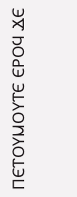ⲠⲈⲦⲞⲨⲘⲞⲨⲦⲈ ⲈⲢⲞϤ ϪⲈ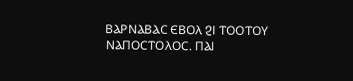ⲂⲀⲢⲚⲀⲂⲀⲤ ⲈⲂⲞⲖ ϨⲒ ⲦⲞⲞⲦⲞⲨ ⲚⲀⲠⲞⲤⲦⲞⲖⲞⲤ. ⲠⲀⲒ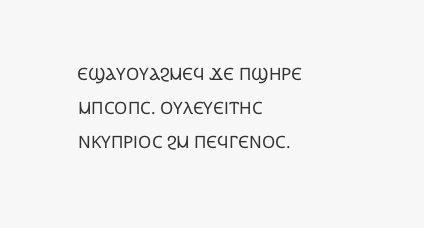ⲈϢⲀⲨⲞⲨⲀϨⲘⲈϤ ϪⲈ ⲠϢⲎⲢⲈ ⲘⲠⲤⲞⲠⲤ. ⲞⲨⲖⲈⲨⲈⲒⲦⲎⲤ ⲚⲔⲨⲠⲢⲒⲞⲤ ϨⲘ ⲠⲈϤⲄⲈⲚⲞⲤ.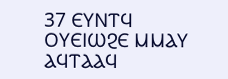37 ⲈⲨⲚⲦϤ ⲞⲨⲈⲒⲰϨⲈ ⲘⲘⲀⲨ ⲀϤⲦⲀⲀϤ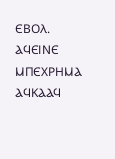ⲈⲂⲞⲖ. ⲀϤⲈⲒⲚⲈ ⲘⲠⲈⲬⲢⲎⲘⲀ ⲀϤⲔⲀⲀϤ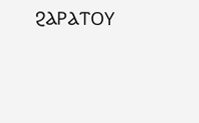ϨⲀⲢⲀⲦⲞⲨ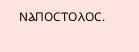ⲚⲀⲠⲞⲤⲦⲞⲖⲞⲤ.